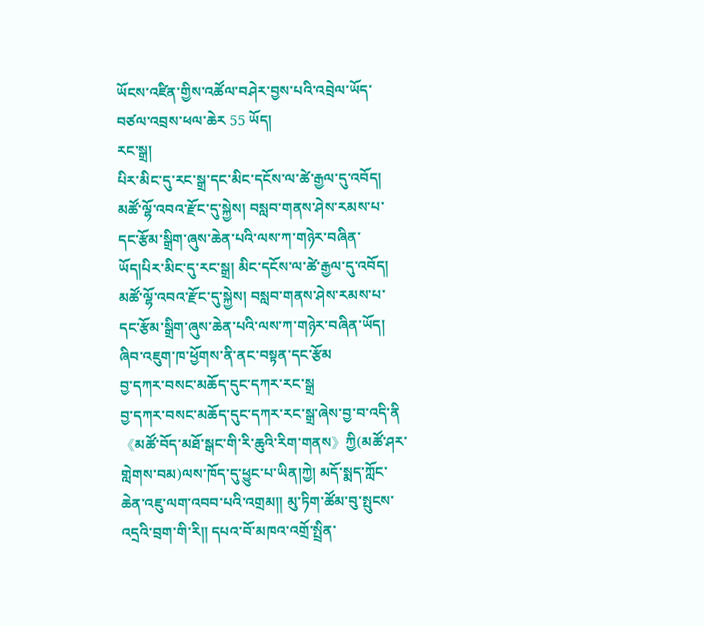ཡོངས་འཛིན་གྱིས་འཚོལ་བཤེར་བྱས་པའི་འབྲེལ་ཡོད་བཙལ་འབྲས་ཕལ་ཆེར 55 ཡོད།
རང་སྒྲ།
པིར་མིང་དུ་རང་སྒྲ་དང་མིང་དངོས་ལ་ཚེ་རྒྱལ་དུ་འབོད། མཚོ་ལྷོ་འབའ་རྫོང་དུ་སྐྱེས། བསླབ་གནས་ཤེས་རམས་པ་དང་རྩོམ་སྒྲིག་ཞུས་ཆེན་པའི་ལས་ཀ་གཉེར་བཞིན་ཡོད།པིར་མིང་དུ་རང་སྒྲ། མིང་དངོས་ལ་ཚེ་རྒྱལ་དུ་འབོད། མཚོ་ལྷོ་འབའ་རྫོང་དུ་སྐྱེས། བསླབ་གནས་ཤེས་རམས་པ་དང་རྩོམ་སྒྲིག་ཞུས་ཆེན་པའི་ལས་ཀ་གཉེར་བཞིན་ཡོད། ཞིབ་འཇུག་ཁ་ཕྱོགས་ནི་ནང་བསྟན་དང་རྩོམ
བྱ་དཀར་བསང་མཆོད་དུང་དཀར་རང་སྒྲ
བྱ་དཀར་བསང་མཆོད་དུང་དཀར་རང་སྒྲ་ཞེས་བྱ་བ་འདི་ནི《མཚོ་བོད་མཐོ་སྒང་གི་རི་ཆུའི་རིག་གནས》ཀྱི(མཚོ་ཤར་གླེགས་བམ)ལས་ཁོད་དུ་ཕྱུང་པ་ཡིན།ཀྱེ། མདོ་སྨད་ཀློང་ཆེན་འཇུ་ལག་འབབ་པའི་འགྲམ༎ མུ་ཏིག་ཚོམ་བུ་སྤུངས་འདྲའི་བྲག་གི་རི༎ དཔའ་བོ་མཁའ་འགྲོ་སྤྲིན་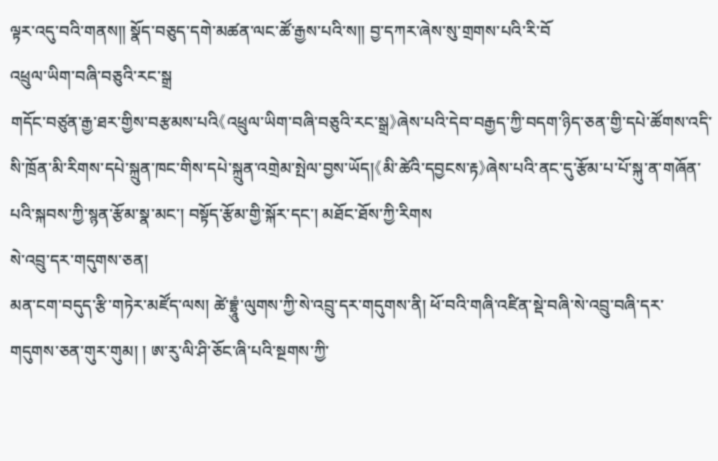ལྟར་འདུ་བའི་གནས༎ སྣོད་བཅུད་དགེ་མཚན་ལང་ཚོ་རྒྱས་པའི་ས༎ བྱ་དཀར་ཞེས་སུ་གྲགས་པའི་རི་བོ
འཕྲུལ་ཡིག་བཞི་བཅུའི་རང་སྒྲ
གདོང་བཙུན་རྒྱ་ཐར་གྱིས་བརྩམས་པའི《འཕྲུལ་ཡིག་བཞི་བཅུའི་རང་སྒྲ》ཞེས་པའི་དེབ་བརྒྱད་ཀྱི་བདག་ཉིད་ཅན་གྱི་དཔེ་ཚོགས་འདི་སི་ཁྲོན་མི་རིགས་དཔེ་སྐྲུན་ཁང་གིས་དཔེ་སྐྲུན་འགྲེམ་སྤེལ་བྱས་ཡོད།《མི་ཚེའི་དབྱངས་རྟ》ཞེས་པའི་ནང་དུ་རྩོམ་པ་པོ་སྐུ་ན་གཞོན་པའི་སྐབས་ཀྱི་སྙན་རྩོམ་སྣ་མང་། བསྟོད་རྩོམ་གྱི་སྐོར་དང་། མཐོང་ཐོས་ཀྱི་རིགས
སེ་འབྲུ་དར་གདུགས་ཅན།
མན་ངག་བདུད་རྩི་གཏེར་མཛོད་ལས། ཚེ་བྷྲཱུཾ་ལུགས་ཀྱི་སེ་འབྲུ་དར་གདུགས་ནི། ཕོ་བའི་གཞི་འཛིན་སྡེ་བཞི་སེ་འབྲུ་བཞི་དར་གདུགས་ཅན་གུར་གུམ། ། ཨ་རུ་ལི་ཤི་ཅོང་ཞི་པའི་སྔགས་ཀྱི་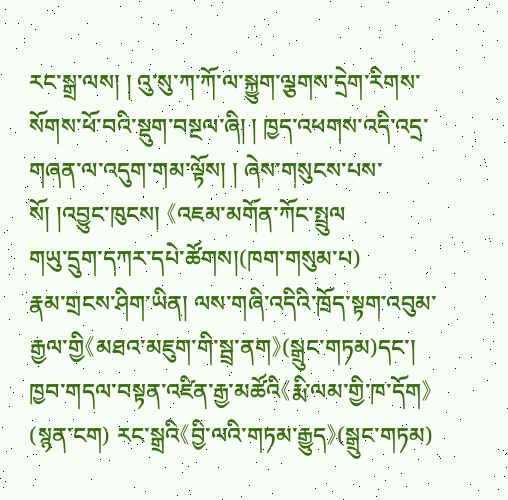རང་སྒྲ་ལས། ། འུ་སུ་ཀ་ཀོ་ལ་སྐྱུག་ལྕགས་དྲེག་རིགས་སོགས་ཕོ་བའི་སྡུག་བསྔལ་ཞི། ། ཁྱད་འཕགས་འདི་འདྲ་གཞན་ལ་འདུག་གམ་ལྟོས། ། ཞེས་གསུངས་པས་སོ། །འབྱུང་ཁུངས། 《འཇམ་མགོན་ཀོང་སྤྲུལ
གཡུ་དྲུག་དཀར་དཔེ་ཚོགས།(ཁག་གསུམ་པ)
རྣམ་གྲངས་ཤིག་ཡིན། ལས་གཞི་འདིའི་ཁྲོད་སྟག་འབུམ་རྒྱལ་གྱི《མཐའ་མཇུག་གི་སྦྲ་ནག》(སྒྲུང་གཏམ)དང་། ཁྱབ་གདལ་བསྟན་འཛིན་རྒྱ་མཚོའི《རྨི་ལམ་གྱི་ཁ་དོག》(སྙན་ངག) རང་སྒྲའི《བྱི་ལའི་གཏམ་རྒྱུད》(སྒྲུང་གཏམ)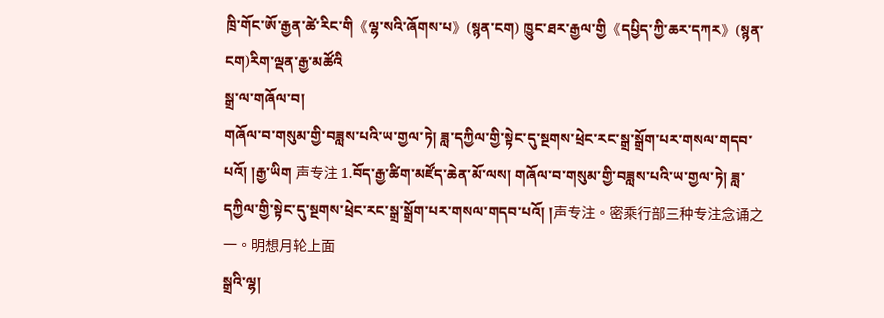ཁྲི་གོང་ཨོ་རྒྱན་ཚེ་རིང་གི《ལྷ་སའི་ཞོགས་པ》(སྙན་ངག) ཁྱུང་ཐར་རྒྱལ་གྱི《དཔྱིད་ཀྱི་ཆར་དཀར》(སྙན་ངག)རིག་ལྡན་རྒྱ་མཚོའི
སྒྲ་ལ་གཞོལ་བ།
གཞོལ་བ་གསུམ་གྱི་བཟླས་པའི་ཡ་གྱལ་ཏེ། ཟླ་དཀྱིལ་གྱི་སྟེང་དུ་སྔགས་ཕྲེང་རང་སྒྲ་སྒྲོག་པར་གསལ་གདབ་པའོ། །རྒྱ་ཡིག 声专注 1.བོད་རྒྱ་ཚིག་མཛོད་ཆེན་མོ་ལས། གཞོལ་བ་གསུམ་གྱི་བཟླས་པའི་ཡ་གྱལ་ཏེ། ཟླ་དཀྱིལ་གྱི་སྟེང་དུ་སྔགས་ཕྲེང་རང་སྒྲ་སྒྲོག་པར་གསལ་གདབ་པའོ། །声专注。密乘行部三种专注念诵之一。明想月轮上面
སྒྲའི་ལྷ།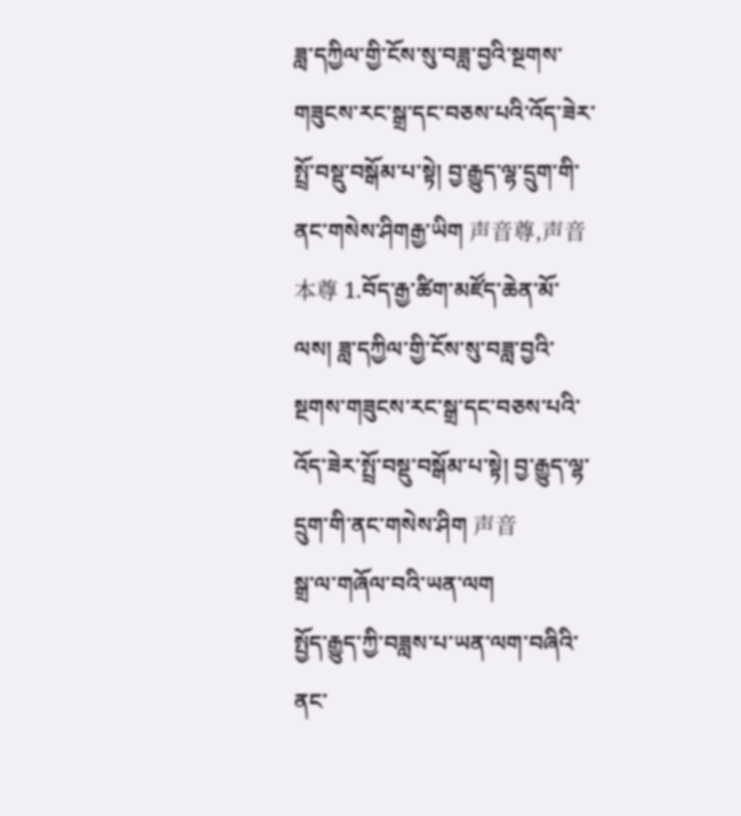ཟླ་དཀྱིལ་གྱི་ངོས་སུ་བཟླ་བྱའི་སྔགས་གཟུངས་རང་སྒྲ་དང་བཅས་པའི་འོད་ཟེར་སྤྲོ་བསྡུ་བསྒོམ་པ་སྟེ། བྱ་རྒྱུད་ལྷ་དྲུག་གི་ནང་གསེས་ཤིགརྒྱ་ཡིག 声音尊,声音本尊 1.བོད་རྒྱ་ཚིག་མཛོད་ཆེན་མོ་ལས། ཟླ་དཀྱིལ་གྱི་ངོས་སུ་བཟླ་བྱའི་སྔགས་གཟུངས་རང་སྒྲ་དང་བཅས་པའི་འོད་ཟེར་སྤྲོ་བསྡུ་བསྒོམ་པ་སྟེ། བྱ་རྒྱུད་ལྷ་དྲུག་གི་ནང་གསེས་ཤིག 声音
སྒྲ་ལ་གཞོལ་བའི་ཡན་ལག
སྤྱོད་རྒྱུད་ཀྱི་བཟླས་པ་ཡན་ལག་བཞིའི་ནང་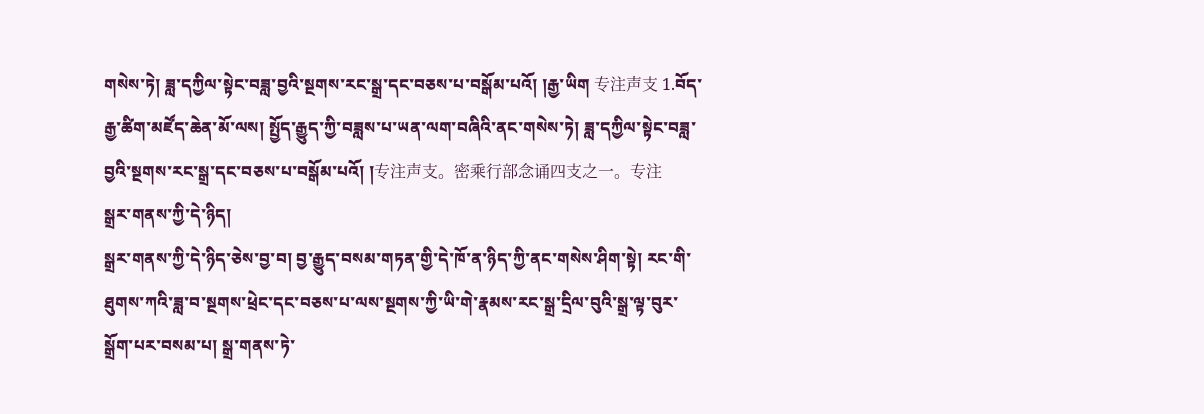གསེས་ཏེ། ཟླ་དཀྱིལ་སྟེང་བཟླ་བྱའི་སྔགས་རང་སྒྲ་དང་བཅས་པ་བསྒོམ་པའོ། །རྒྱ་ཡིག 专注声支 1.བོད་རྒྱ་ཚིག་མཛོད་ཆེན་མོ་ལས། སྤྱོད་རྒྱུད་ཀྱི་བཟླས་པ་ཡན་ལག་བཞིའི་ནང་གསེས་ཏེ། ཟླ་དཀྱིལ་སྟེང་བཟླ་བྱའི་སྔགས་རང་སྒྲ་དང་བཅས་པ་བསྒོམ་པའོ། །专注声支。密乘行部念诵四支之一。专注
སྒྲར་གནས་ཀྱི་དེ་ཉིད།
སྒྲར་གནས་ཀྱི་དེ་ཉིད་ཅེས་བྱ་བ། བྱ་རྒྱུད་བསམ་གཏན་གྱི་དེ་ཁོ་ན་ཉིད་ཀྱི་ནང་གསེས་ཤིག་སྟེ། རང་གི་ཐུགས་ཀའི་ཟླ་བ་སྔགས་ཕྲེང་དང་བཅས་པ་ལས་སྔགས་ཀྱི་ཡི་གེ་རྣམས་རང་སྒྲ་དྲིལ་བུའི་སྒྲ་ལྟ་བུར་སྒྲོག་པར་བསམ་པ། སྒྲ་གནས་ཏེ་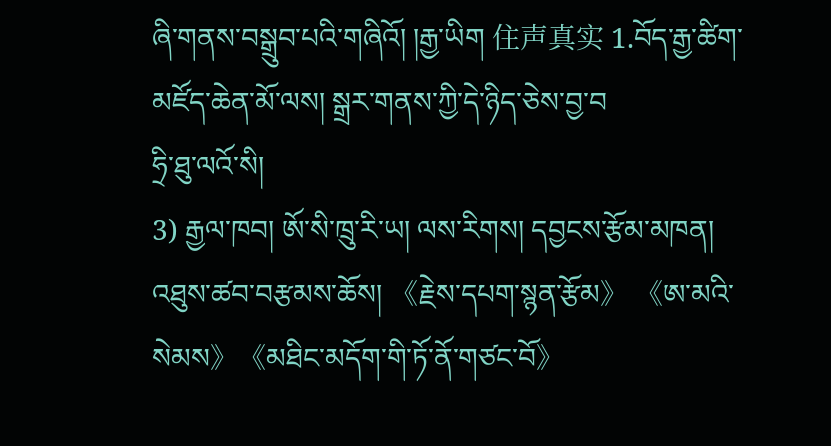ཞི་གནས་བསྒྲུབ་པའི་གཞིའོ། །རྒྱ་ཡིག 住声真实 1.བོད་རྒྱ་ཚིག་མཛོད་ཆེན་མོ་ལས། སྒྲར་གནས་ཀྱི་དེ་ཉིད་ཅེས་བྱ་བ
ཧྲི་ཐུ་ལའོ་སི།
3) རྒྱལ་ཁབ། ཨོ་སི་ཁྲུ་རི་ཡ། ལས་རིགས། དབྱངས་རྩོམ་མཁན། འཐུས་ཚབ་བརྩམས་ཆོས། 《རྗེས་དཔག་སྙན་རྩོམ》 《ཨ་མའི་སེམས》《མཐིང་མདོག་གི་ཏོ་ནོ་གཙང་བོ》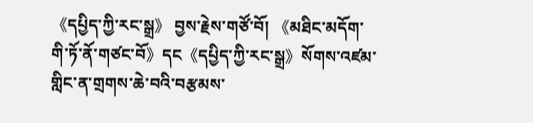《དཔྱིད་ཀྱི་རང་སྒྲ》 བྱས་རྗེས་གཙོ་བོ། 《མཐིང་མདོག་གི་ཏོ་ནོ་གཙང་བོ》དང《དཔྱིད་ཀྱི་རང་སྒྲ》སོགས་འཛམ་གླིང་ན་གྲགས་ཆེ་བའི་བརྩམས་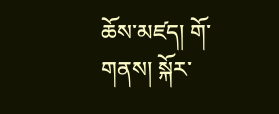ཆོས་མཛད། གོ་གནས། སྐོར་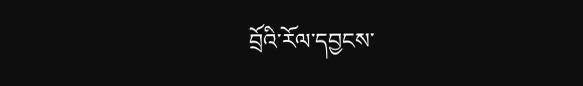བྲོའི་རོལ་དབྱངས་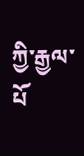ཀྱི་རྒྱལ་པོ